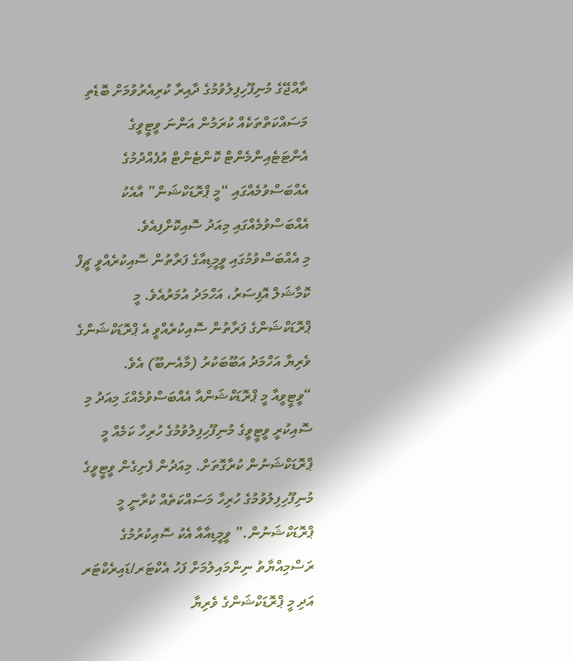ރާއްޖޭގެ މުނިފޫހިފިލުވުމުގެ ދާއިރާ ކުރިއެރުވުމަށް ބޮޑެތި މަސައްކަތްތަކެއް ކުރަމުން އަންނަ ވީޓީވީގެ އެންޓަޓެއިންމެންޓް ކޮންޓެންޓް އުފެއްދުމުގެ އެއްބަސްވުމެއްގައި “މީ ޕްރޮޑަކްޝަން” އާއެކު އެއްބަސްވުމެއްގައި މިއަދު ސޮއިކޮށްފިއެވެ.
މި އެއްބަސްވުމުގައި ވީމީޑިއާގެ ފަރާތުން ސޮއިކުރެއްވީ ޗީފް ކޮމާޝަލް އޮފިސަރު، އަހްމަދު އުމަރުއެވެ. މީ ޕްރޮޑަކްޝަންގެ ފަރާތުން ސޮއިކުރެއްވީ އެ ޕްރޮޑަކްޝަންގެ ވެރިޔާ އަހްމަދު އަބޫބަކުރު (މާއެނބޫ) އެވެ.
“ވީޓީވީއާ މީ ޕްރޮޑަކްޝަންއާ އެއްބަސްވުމެއްގަ މިއަދު މި ސޮއިކުރީ ވީޓީވީގެ މުނިފޫހިފިލުވުމުގެ ހުރިހާ ކަމެއް މީ ޕްރޮޑަކްޝަނުން ކުރާގޮތަށް. މިއަދުން ފެށިގެން ވީޓީވީގެ މުނިފޫހިފިލުވުމުގެ ހުރިހާ މަސައްކަތެއް ކުރާނީ މީ ޕްރޮޑަކްޝަނުން.” ވީމީޑިއާއާ އެކު ސޮއިކުރުމުގެ ރަސްމިއްޔާތު ނިންމައިލުމަށް ފަހު އެކްޓަރ/ޑައިރެކްޓަރ އަދި މީ ޕްރޮޑަކްޝަންގެ ވެރިޔާ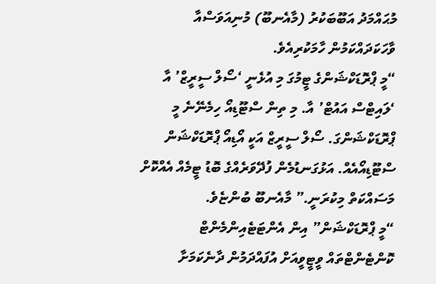މުޙައްމަދު އަބޫބަކުރު (މާއެނބޫ) މުނިއަވަސްއާ ވާހަކަދައްކަމުން ހާމަކުރިއެވެ.
“މީ ޕްރޮޑަކްޝަންގެ ޓީމުގަ މި އުޅެނީ ‘ސޯލް ސީރީޒް’ އާ ‘ލައިޓްސް އައުޓް’ އާ. މި ތިން ސްޓޫޑިއޯ ހިމެނޭނެ މީ ޕްރޮޑަކްޝަންގަ. ސޯލް ސީރީޒް އަކީ އޯޑިއޯ ޕްރޮޑަކްޝަން ސްޓޫޑިއޯއެއް. އަޅުގަނޑުމެން ފުދޭވަރެއްގެ ބޮޑު ޓީމެއް އެއްކޮށް މަސައްކަތް މިކުރަނީ.” މާއެނބޫ ބުންޏެވެ.
“މީ ޕްރޮޑަކްޝަން” އިން އެންޓަޓެއިންމެންޓް ކޮންޓެންޓްތައް ވީޓީވީއަށް އުފައްދަމުން ދާނެކަމަށާ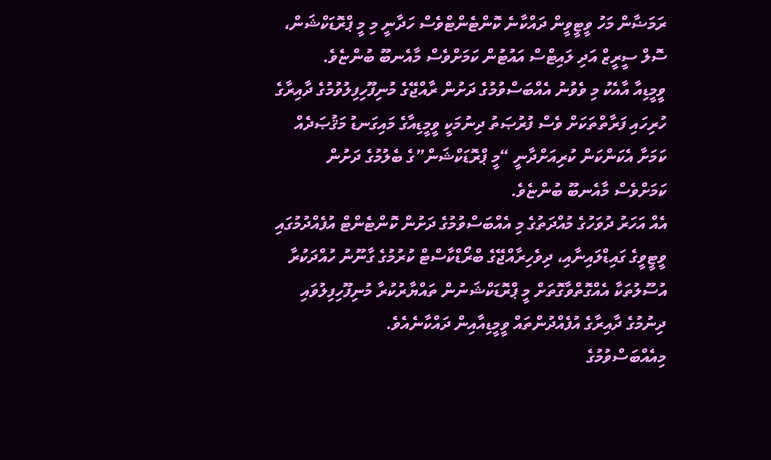ރަމަޟާން މަހު ވީޓީވީން ދައްކާނެ ކޮންޓެންޓްވެސް ހަދާނީ މި މީ ޕްރޮޑަކްޝަން، ސޮލް ސީރީޒް އަދި ލައިޓްސް އައުޓުން ކަމަށްވެސް މާއެނބޫ ބުންޏެވެ.
ވީމީޑިއާ އާއެކު މި ވެވުނު އެއްބަސްވުމުގެ ދަށުން ރާއްޖޭގެ މުނިފޫހިފިލުވުމުގެ ދާއިރާގެ ހުރިހައި ފަރާތްތަކަށް ވެސް ފުރުޞަތު ދިނުމަކީ ވީމީޑިއާގެ މައިގަނޑު މަޤުޞަދެއް ކަމަށާ އެކަންކަން ކުރިއަށްދާނީ “މީ ޕްރޮޑަކްޝަން”ގެ ބެލުމުގެ ދަށުން ކަމަށްވެސް މާއެނބޫ ބުންޏެވެ.
އެއް އަހަރު ދުވަހުގެ މުއްދަތުގެ މި އެއްބަސްވުމުގެ ދަށުން ކޮންޓެންޓް އުފެއްދުމުގައި ވީޓީވީގެ ގައިޑްލައިނާއި، ދިވެހިރާއްޖޭގެ ބްރޯޑްކާސްޓް ކުރުމުގެ ގާނޫނު ހުއްދަކުރާ އުސޫލުތަކާ އެއްގޮތްވާގޮތަށް މީ ޕްރޮޑަކްޝަނުން ތައްޔާރުކުރާ މުނިފޫހިފިލުވައި ދިނުމުގެ ދާއިރާގެ އުފެއްދުންތައް ވީމީޑިއާއިން ދައްކާނެއެވެ.
މިއެއްބަސްވުމުގެ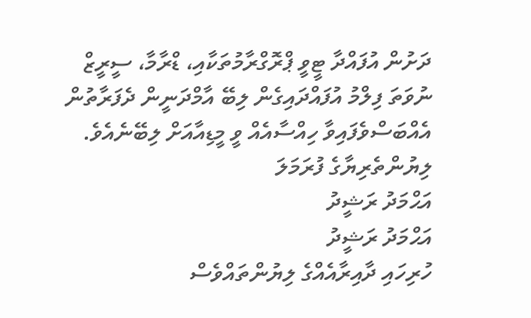ދަށުން އުފައްދާ ޓީވީ ޕްރޮގްރާމުތަކާއި، ޑްރާމާ، ސީރީޒް ނުވަތަ ފިލްމު އުފައްދައިގެން ލިބޭ އާމްދަނީން ދެފަރާތުން އެއްބަސްވެފައިވާ ހިއްސާއެއް ވީ މީޑިއާއަށް ލިބޭނެއެވެ.
ލިޔުންތެރިޔާގެ ފުރަމަލަ
އަޙްމަދު ރަޝީދު
އަޙްމަދު ރަޝީދު
ހުރިހައި ދާއިރާއެއްގެ ލިޔުންތައްވެސް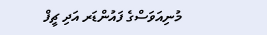މުނިއަވަސްގެ ފައުންޑަރ އަދި ޗީފް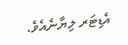އެޑިޓަރ ލިޔާނެއެވެ.